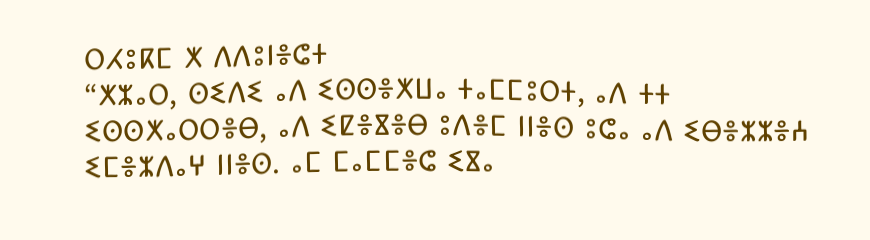ⵔⵃⵓⴽⵎ ⵅ ⴷⴷⵓⵏⴻⵛⵜ
“ⵅⵣⴰⵔ, ⵙⵉⴷⵉ ⴰⴷ ⵉⵙⵙⴻⵅⵡⴰ ⵜⴰⵎⵎⵓⵔⵜ, ⴰⴷ ⵜⵜ ⵉⵙⵙⵅⴰⵔⵔⴻⴱ, ⴰⴷ ⵉⵇⴻⴵⴻⴱ ⵓⴷⴻⵎ ⵏⵏⴻⵙ ⵓⵛⴰ ⴰⴷ ⵉⴱⴻⵣⵣⴻⵄ ⵉⵎⴻⵣⴷⴰⵖ ⵏⵏⴻⵙ. ⴰⵎ ⵎⴰⵎⵎⴻⵛ ⵉⴵⴰ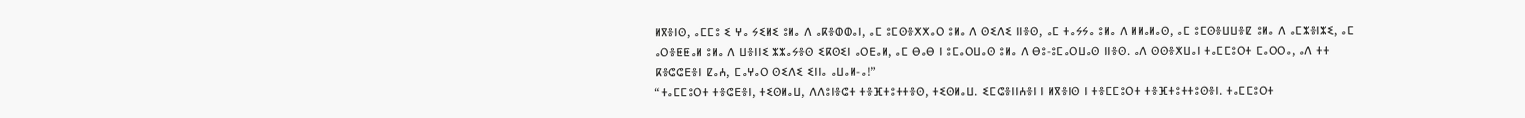ⵍⴳⴻⵏⵙ, ⴰⵎⵎⵓ ⵉ ⵖⴰ ⵢⵉⵍⵉ ⵓⵍⴰ ⴷ ⴰⴽⴻⵀⵀⴰⵏ, ⴰⵎ ⵓⵎⵙⴻⵅⵅⴰⵔ ⵓⵍⴰ ⴷ ⵙⵉⴷⵉ ⵏⵏⴻⵙ, ⴰⵎ ⵜⴰⵢⵢⴰ ⵓⵍⴰ ⴷ ⵍⵍⴰⵍⴰⵙ, ⴰⵎ ⵓⵎⵙⴻⵡⵡⴻⵇ ⵓⵍⴰ ⴷ ⴰⵎⵣⴻⵏⵣⵉ, ⴰⵎ ⴰⵔⴻⵟⵟⴰⵍ ⵓⵍⴰ ⴷ ⵡⴻⵏⵏⵉ ⵣⵣⴰⵢⴻⵙ ⵉⴽⵙⵉⵏ ⴰⵔⴹⴰⵍ, ⴰⵎ ⴱⴰⴱ ⵏ ⵓⵎⴰⵔⵡⴰⵙ ⵓⵍⴰ ⴷ ⴱⵓ-ⵓⵎⴰⵔⵡⴰⵙ ⵏⵏⴻⵙ. ⴰⴷ ⵙⵙⴻⵅⵡⴰⵏ ⵜⴰⵎⵎⵓⵔⵜ ⵎⴰⵔⵔⴰ, ⴰⴷ ⵜⵜ ⴽⴻⵛⵛⴹⴻⵏ ⵇⴰⵄ, ⵎⴰⵖⴰⵔ ⵙⵉⴷⵉ ⵉⵏⵏⴰ ⴰⵡⴰⵍ-ⴰ!”
“ⵜⴰⵎⵎⵓⵔⵜ ⵜⴻⵛⴹⴻⵏ, ⵜⵉⵙⵍⴰⵡ, ⴷⴷⵓⵏⴻⵛⵜ ⵜⴻⴼⵜⵓⵜⵜⴻⵙ, ⵜⵉⵙⵍⴰⵡ. ⵉⵎⵛⴻⵏⵏⵄⴻⵏ ⵏ ⵍⴳⴻⵏⵙ ⵏ ⵜⴻⵎⵎⵓⵔⵜ ⵜⴻⴼⵜⵓⵜⵜⵓⵙⴻⵏ. ⵜⴰⵎⵎⵓⵔⵜ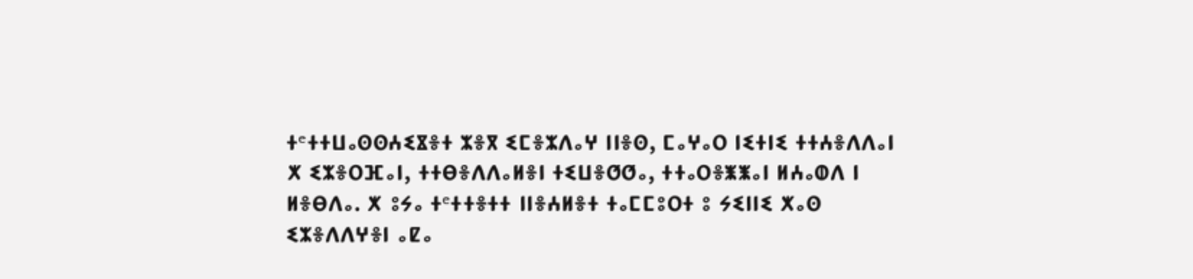ⵜᵉⵜⵜⵡⴰⵙⵙⵄⵉⴵⴻⵜ ⵣⴻⴳ ⵉⵎⴻⵣⴷⴰⵖ ⵏⵏⴻⵙ, ⵎⴰⵖⴰⵔ ⵏⵉⵜⵏⵉ ⵜⵜⵄⴻⴷⴷⴰⵏ ⵅ ⵉⵣⴻⵔⴼⴰⵏ, ⵜⵜⴱⴻⴷⴷⴰⵍⴻⵏ ⵜⵉⵡⴻⵚⵚⴰ, ⵜⵜⴰⵔⴻⵥⵥⴰⵏ ⵍⵄⴰⵀⴷ ⵏ ⵍⴻⴱⴷⴰ. ⵅ ⵓⵢⴰ ⵜᵉⵜⵜⴻⵜⵜ ⵏⵏⴻⵄⵍⴻⵜ ⵜⴰⵎⵎⵓⵔⵜ ⵓ ⵢⵉⵏⵏⵉ ⵅⴰⵙ ⵉⵣⴻⴷⴷⵖⴻⵏ ⴰⵇⴰ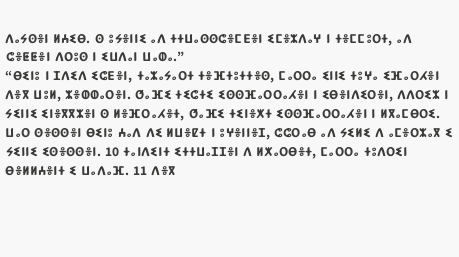ⴷⴰⵢⵙⴻⵏ ⵍⵄⵉⴱ. ⵙ ⵓⵢⴻⵏⵏⵉ ⴰⴷ ⵜⵜⵡⴰⵙⵙⵛⴻⵎⴹⴻⵏ ⵉⵎⴻⵣⴷⴰⵖ ⵏ ⵜⴻⵎⵎⵓⵔⵜ, ⴰⴷ ⵛⴻⵟⵟⴻⵏ ⴷⵔⵓⵙ ⵏ ⵉⵡⴷⴰⵏ ⵡⴰⵀⴰ.”
“ⴱⵉⵏⵓ ⵏ ⵊⴷⵉⴷ ⵉⵛⴹⴻⵏ, ⵜⴰⵣⴰⵢⴰⵔⵜ ⵜⴻⴼⵜⵓⵜⵜⴻⵙ, ⵎⴰⵔⵔⴰ ⵉⵏⵏⵉ ⵜⵓⵖⴰ ⵉⴼⴰⵔⵃⴻⵏ ⴷⴻⴳ ⵡⵓⵍ, ⵣⴻⵀⵀⴰⵔⴻⵏ. ⵚⴰⴼⵉ ⵜⵉⵛⵜⵉ ⵉⵙⵙⴼⴰⵔⵔⴰⵃⴻⵏ ⵏ ⵉⴱⴻⵏⴷⵉⵔⴻⵏ, ⴷⴷⵔⵉⵣ ⵏ ⵢⵉⵏⵏⵉ ⵉⵏⴻⴳⴳⵣⴻⵏ ⵙ ⵍⴻⴼⵔⴰⵃⴻⵜ, ⵚⴰⴼⵉ ⵜⵉⵏⴻⵅⵜ ⵉⵙⵙⴼⴰⵔⵔⴰⵃⴻⵏ ⵏ ⵍⴳⴰⵎⴱⵔⵉ. ⵡⴰⵔ ⵙⴻⵙⵙⴻⵏ ⴱⵉⵏⵓ ⵄⴰⴷ ⴷⵉ ⵍⵡⴻⵇⵜ ⵏ ⵓⵖⴻⵏⵏⴻⵊ, ⵛⵛⵔⴰⴱ ⴰⴷ ⵢⵉⵍⵉ ⴷ ⴰⵎⴻⵔⵣⴰⴳ ⵉ ⵢⵉⵏⵏⵉ ⵉⵙⴻⵙⵙⴻⵏ. 10 ⵜⴰⵏⴷⵉⵏⵜ ⵉⵜⵜⵡⴰⵊⵊⴻⵏ ⴷ ⵍⵅⴰⵔⴱⴻⵜ, ⵎⴰⵔⵔⴰ ⵜⵓⴷⵔⵉⵏ ⴱⴻⵍⵍⵄⴻⵏⵜ ⵉ ⵡⴰⴷⴰⴼ. 11 ⴷⴻⴳ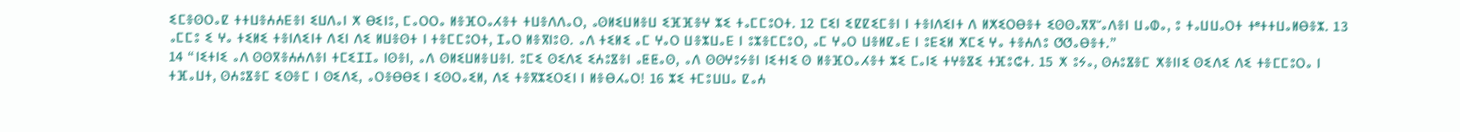ⵉⵎⴻⵙⵔⴰⵇ ⵜⵜⵡⴻⵄⵄⴹⴻⵏ ⵉⵡⴷⴰⵏ ⵅ ⴱⵉⵏⵓ, ⵎⴰⵔⵔⴰ ⵍⴻⴼⵔⴰⵃⴻⵜ ⵜⵡⴻⴷⴷⴰⵔ, ⴰⵙⵍⵉⵡⵍⴻⵡ ⵉⴼⴼⴻⵖ ⵣⵉ ⵜⴰⵎⵎⵓⵔⵜ. 12 ⵎⵉⵏ ⵉⵇⵇⵉⵎⴻⵏ ⵏ ⵜⴻⵏⴷⵉⵏⵜ ⴷ ⵍⵅⵉⵔⴱⴻⵜ ⵉⵙⵙⴰⴳⴳⵯⴰⴷⴻⵏ ⵡⴰⵀⴰ, ⵓ ⵜⴰⵡⵡⴰⵔⵜ ⵜᵉⵜⵜⵡⴰⵍⴱⴻⵣ. 13 ⴰⵎⵎⵓ ⵉ ⵖⴰ ⵜⵉⵍⵉ ⵜⴻⵏⴷⵉⵏⵜ ⴷⵉⵏ ⴷⵉ ⵍⵡⴻⵙⵜ ⵏ ⵜⴻⵎⵎⵓⵔⵜ, ⵊⴰⵔ ⵍⴻⴳⵏⵓⵙ. ⴰⴷ ⵜⵉⵍⵉ ⴰⵎ ⵖⴰⵔ ⵡⴻⵣⵡⴰⴹ ⵏ ⵓⵣⴻⵎⵎⵓⵔ, ⴰⵎ ⵖⴰⵔ ⵡⴻⵍⵇⴰⴹ ⵏ ⵓⴹⵉⵍ ⵅⵎⵉ ⵖⴰ ⵜⴻⵄⴷⵓ ⵚⵚⴰⴱⴻⵜ.”
14 “ⵏⵉⵜⵏⵉ ⴰⴷ ⵙⵙⴳⴻⵄⵄⴷⴻⵏ ⵜⵎⵉⵊⵊⴰ ⵏⵙⴻⵏ, ⴰⴷ ⵙⵍⵉⵡⵍⴻⵡⴻⵏ. ⵓⵎⵉ ⵙⵉⴷⵉ ⵉⵄⵓⴵⴻⵏ ⴰⵟⵟⴰⵙ, ⴰⴷ ⵙⵙⵖⵓⵢⴻⵏ ⵏⵉⵜⵏⵉ ⵙ ⵍⴻⴼⵔⴰⵃⴻⵜ ⵣⵉ ⵎⴰⵏⵉ ⵜⵖⴻⴵⵉ ⵜⴼⵓⵛⵜ. 15 ⵅ ⵓⵢⴰ, ⵙⵄⵓⴵⴻⵎ ⵅⴻⵏⵏⵉ ⵙⵉⴷⵉ ⴷⵉ ⵜⴻⵎⵎⵓⵔⴰ ⵏ ⵜⴼⴰⵡⵜ, ⵙⵄⵓⴵⴻⵎ ⵉⵙⴻⵎ ⵏ ⵙⵉⴷⵉ, ⴰⵔⴻⴱⴱⵉ ⵏ ⵉⵙⵔⴰⵉⵍ, ⴷⵉ ⵜⴻⴳⵣⵉⵔⵉⵏ ⵏ ⵍⴻⴱⵃⴰⵔ! 16 ⵣⵉ ⵜⵎⵓⵡⵡⴰ ⵇⴰⵄ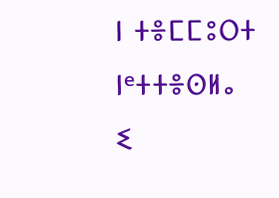ⵏ ⵜⴻⵎⵎⵓⵔⵜ ⵏᵉⵜⵜⴻⵙⵍⴰ ⵉ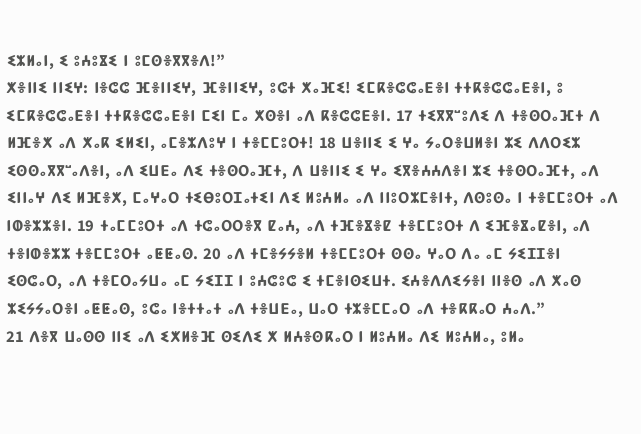ⵉⵣⵍⴰⵏ, ⵉ ⵓⵄⵓⴵⵉ ⵏ ⵓⵎⵙⴻⴳⴳⴻⴷ!”
ⵅⴻⵏⵏⵉ ⵏⵏⵉⵖ: ⵏⴻⵛⵛ ⴼⴻⵏⵏⵉⵖ, ⴼⴻⵏⵏⵉⵖ, ⵓⵛⵜ ⵅⴰⴼⵉ! ⵉⵎⴽⴻⵛⵛⴰⴹⴻⵏ ⵜⵜⴽⴻⵛⵛⴰⴹⴻⵏ, ⵓ ⵉⵎⴽⴻⵛⵛⴰⴹⴻⵏ ⵜⵜⴽⴻⵛⵛⴰⴹⴻⵏ ⵎⵉⵏ ⵎⴰ ⵅⵙⴻⵏ ⴰⴷ ⴽⴻⵛⵛⴹⴻⵏ. 17 ⵜⵉⴳⴳⵯⵓⴷⵉ ⴷ ⵜⴻⵙⵔⴰⴼⵜ ⴷ ⵍⴼⴻⵅ ⴰⴷ ⵅⴰⴽ ⵉⵍⵉⵏ, ⴰⵎⴻⵣⴷⵓⵖ ⵏ ⵜⴻⵎⵎⵓⵔⵜ! 18 ⵡⴻⵏⵏⵉ ⵉ ⵖⴰ ⵢⴰⵔⴻⵡⵍⴻⵏ ⵣⵉ ⴷⴷⵔⵉⵣ ⵉⵙⵙⴰⴳⴳⵯⴰⴷⴻⵏ, ⴰⴷ ⵉⵡⴹⴰ ⴷⵉ ⵜⴻⵙⵔⴰⴼⵜ, ⴷ ⵡⴻⵏⵏⵉ ⵉ ⵖⴰ ⵉⴳⴻⵄⵄⴷⴻⵏ ⵣⵉ ⵜⴻⵙⵔⴰⴼⵜ, ⴰⴷ ⵉⵏⵏⴰⵖ ⴷⵉ ⵍⴼⴻⵅ, ⵎⴰⵖⴰⵔ ⵜⵉⴱⵓⵔⵊⴰⵜⵉⵏ ⴷⵉ ⵍⵓⵄⵍⴰ ⴰⴷ ⵏⵏⵓⵔⵣⵎⴻⵏⵜ, ⴷⵙⵓⵙⴰ ⵏ ⵜⴻⵎⵎⵓⵔⵜ ⴰⴷ ⵏⵀⴻⵣⵣⴻⵏ. 19 ⵜⴰⵎⵎⵓⵔⵜ ⴰⴷ ⵜⵛⴰⵔⵔⴻⴳ ⵇⴰⵄ, ⴰⴷ ⵜⴼⴻⴵⴻⵇ ⵜⴻⵎⵎⵓⵔⵜ ⴷ ⵉⴼⴻⴵⴰⵇⴻⵏ, ⴰⴷ ⵜⴻⵏⵀⴻⵣⵣ ⵜⴻⵎⵎⵓⵔⵜ ⴰⵟⵟⴰⵙ. 20 ⴰⴷ ⵜⵎⴻⵢⵢⴻⵍ ⵜⴻⵎⵎⵓⵔⵜ ⵙⵙⴰ ⵖⴰⵔ ⴷⴰ ⴰⵎ ⵢⵉⵊⵊⴻⵏ ⵉⵙⵛⴰⵔ, ⴰⴷ ⵜⴻⵎⵔⴰⵢⵡⴰ ⴰⵎ ⵢⵉⵊⵊ ⵏ ⵓⵄⵛⵓⵛ ⵉ ⵜⵎⴻⵏⵙⵉⵡⵜ. ⵉⵄⴻⴷⴷⵉⵢⴻⵏ ⵏⵏⴻⵙ ⴰⴷ ⵅⴰⵙ ⵣⵉⵢⵢⴰⵔⴻⵏ ⴰⵟⵟⴰⵙ, ⵓⵛⴰ ⵏⴻⵜⵜⴰⵜ ⴰⴷ ⵜⴻⵡⴹⴰ, ⵡⴰⵔ ⵜⵣⴻⵎⵎⴰⵔ ⴰⴷ ⵜⴻⴽⴽⴰⵔ ⵄⴰⴷ.”
21 ⴷⴻⴳ ⵡⴰⵙⵙ ⵏⵏⵉ ⴰⴷ ⵉⵅⵍⴻⴼ ⵙⵉⴷⵉ ⵅ ⵍⵄⴻⵙⴽⴰⵔ ⵏ ⵍⵓⵄⵍⴰ ⴷⵉ ⵍⵓⵄⵍⴰ, ⵓⵍⴰ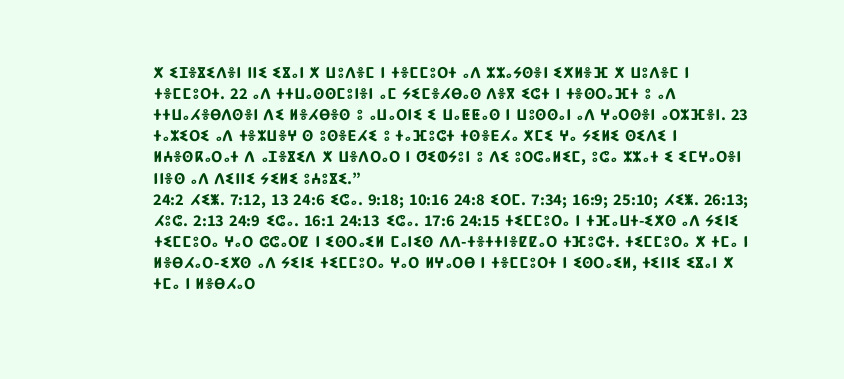ⵅ ⵉⵊⴻⴵⵉⴷⴻⵏ ⵏⵏⵉ ⵉⴵⴰⵏ ⵅ ⵡⵓⴷⴻⵎ ⵏ ⵜⴻⵎⵎⵓⵔⵜ ⴰⴷ ⵣⵣⴰⵢⵙⴻⵏ ⵉⵅⵍⴻⴼ ⵅ ⵡⵓⴷⴻⵎ ⵏ ⵜⴻⵎⵎⵓⵔⵜ. 22 ⴰⴷ ⵜⵜⵡⴰⵙⵙⵎⵓⵏⴻⵏ ⴰⵎ ⵢⵉⵎⴻⵃⴱⴰⵙ ⴷⴻⴳ ⵉⵛⵜ ⵏ ⵜⴻⵙⵔⴰⴼⵜ ⵓ ⴰⴷ ⵜⵜⵡⴰⵃⴻⴱⴷⵙⴻⵏ ⴷⵉ ⵍⴻⵃⴱⴻⵙ ⵓ ⴰⵡⴰⵔⵏⵉ ⵉ ⵡⴰⵟⵟⴰⵙ ⵏ ⵡⵓⵙⵙⴰⵏ ⴰⴷ ⵖⴰⵔⵙⴻⵏ ⴰⵔⵣⴼⴻⵏ. 23 ⵜⴰⵣⵉⵔⵉ ⴰⴷ ⵜⴻⵣⵡⴻⵖ ⵙ ⵓⵙⴻⴹⵃⵉ ⵓ ⵜⴰⴼⵓⵛⵜ ⵜⵙⴻⴹⵃⴰ ⵅⵎⵉ ⵖⴰ ⵢⵉⵍⵉ ⵙⵉⴷⵉ ⵏ ⵍⵄⴻⵙⴽⴰⵔⴰⵜ ⴷ ⴰⵊⴻⴵⵉⴷ ⵅ ⵡⴻⴷⵔⴰⵔ ⵏ ⵚⵉⵀⵢⵓⵏ ⵓ ⴷⵉ ⵓⵔⵛⴰⵍⵉⵎ, ⵓⵛⴰ ⵣⵣⴰⵜ ⵉ ⵉⵎⵖⴰⵔⴻⵏ ⵏⵏⴻⵙ ⴰⴷ ⴷⵉⵏⵏⵉ ⵢⵉⵍⵉ ⵓⵄⵓⴵⵉ.”
24:2 ⵃⵉⵥ. 7:12, 13 24:6 ⵉⵛⴰ. 9:18; 10:16 24:8 ⵉⵔⵎ. 7:34; 16:9; 25:10; ⵃⵉⵥ. 26:13; ⵃⵓⵛ. 2:13 24:9 ⵉⵛⴰ. 16:1 24:13 ⵉⵛⴰ. 17:6 24:15 ⵜⵉⵎⵎⵓⵔⴰ ⵏ ⵜⴼⴰⵡⵜ-ⵉⵅⵙ ⴰⴷ ⵢⵉⵏⵉ ⵜⵉⵎⵎⵓⵔⴰ ⵖⴰⵔ ⵛⵛⴰⵔⵇ ⵏ ⵉⵙⵔⴰⵉⵍ ⵎⴰⵏⵉⵙ ⴷⴷ-ⵜⴻⵜⵜⵏⴻⵇⵇⴰⵔ ⵜⴼⵓⵛⵜ. ⵜⵉⵎⵎⵓⵔⴰ ⵅ ⵜⵎⴰ ⵏ ⵍⴻⴱⵃⴰⵔ-ⵉⵅⵙ ⴰⴷ ⵢⵉⵏⵉ ⵜⵉⵎⵎⵓⵔⴰ ⵖⴰⵔ ⵍⵖⴰⵔⴱ ⵏ ⵜⴻⵎⵎⵓⵔⵜ ⵏ ⵉⵙⵔⴰⵉⵍ, ⵜⵉⵏⵏⵉ ⵉⴵⴰⵏ ⵅ ⵜⵎⴰ ⵏ ⵍⴻⴱⵃⴰⵔ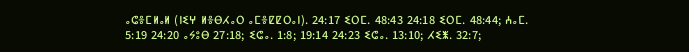ⴰⵛⴻⵎⵍⴰⵍ (ⵏⵉⵖ ⵍⴻⴱⵃⴰⵔ ⴰⵎⴻⵇⵇⵔⴰⵏ). 24:17 ⵉⵔⵎ. 48:43 24:18 ⵉⵔⵎ. 48:44; ⵄⴰⵎ. 5:19 24:20 ⴰⵢⵓⴱ 27:18; ⵉⵛⴰ. 1:8; 19:14 24:23 ⵉⵛⴰ. 13:10; ⵃⵉⵥ. 32:7;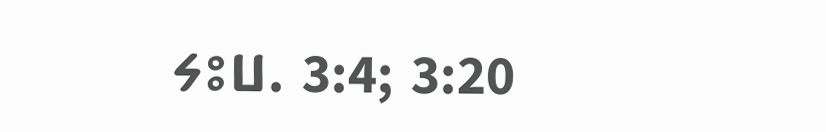ⵢⵓⵡ. 3:4; 3:20